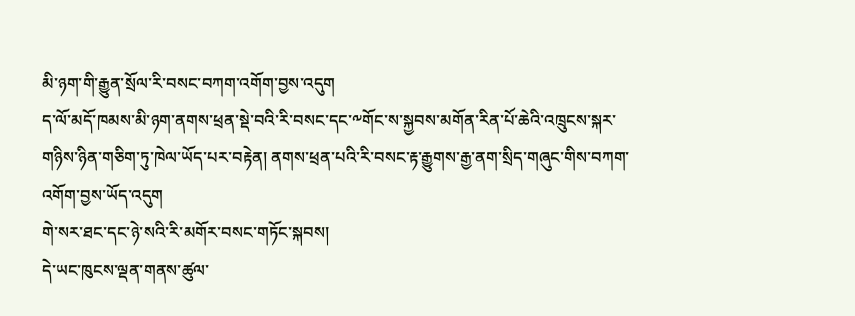མི་ཉག་གི་རྒྱུན་སྲོལ་རི་བསང་བཀག་འགོག་བྱས་འདུག
ད་ལོ་མདོ་ཁམས་མི་ཉག་ནགས་ཕྲན་སྡེ་བའི་རི་བསང་དང་༸གོང་ས་སྐྱབས་མགོན་རིན་པོ་ཆེའི་འཁྲུངས་སྐར་གཉིས་ཉིན་གཅིག་ཏུ་ཁེལ་ཡོད་པར་བརྟེན། ནགས་ཕྲན་པའི་རི་བསང་རྟ་རྒྱུགས་རྒྱ་ནག་སྲིད་གཞུང་གིས་བཀག་འགོག་བྱས་ཡོད་འདུག
གེ་སར་ཐང་དང་ཉེ་སའི་རི་མགོར་བསང་གཏོང་སྐབས།
དེ་ཡང་ཁུངས་ལྡན་གནས་ཚུལ་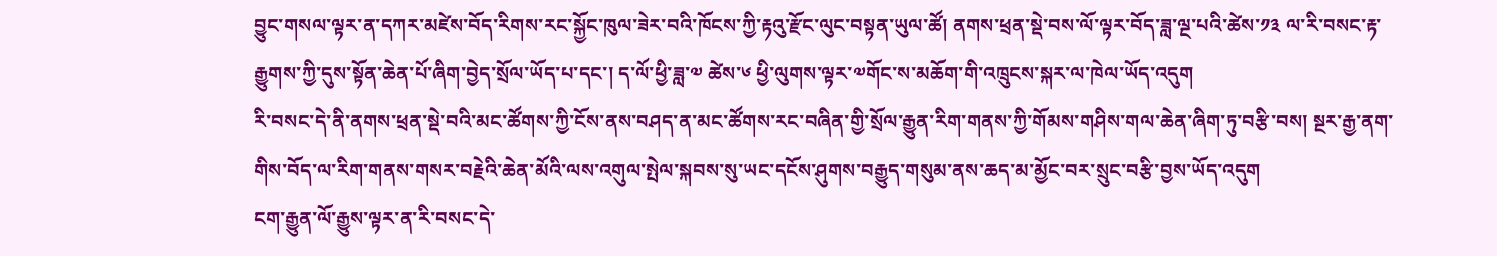བྱུང་གསལ་ལྟར་ན་དཀར་མཛེས་བོད་རིགས་རང་སྐྱོང་ཁུལ་ཟེར་བའི་ཁོངས་ཀྱི་རྟའུ་རྫོང་ལུང་བསྟན་ཡུལ་ཚོ། ནགས་ཕྲན་སྡེ་བས་ལོ་ལྟར་བོད་ཟླ་ལྔ་པའི་ཚེས་༡༣ ལ་རི་བསང་རྟ་རྒྱུགས་ཀྱི་དུས་སྟོན་ཆེན་པོ་ཞིག་བྱེད་སྲོལ་ཡོད་པ་དང་། ད་ལོ་ཕྱི་ཟླ་༧ ཚེས་༦ ཕྱི་ལུགས་ལྟར་༧གོང་ས་མཆོག་གི་འཁྲུངས་སྐར་ལ་ཁེལ་ཡོད་འདུག
རི་བསང་དེ་ནི་ནགས་ཕྲན་སྡེ་བའི་མང་ཚོགས་ཀྱི་ངོས་ནས་བཤད་ན་མང་ཚོགས་རང་བཞིན་གྱི་སྲོལ་རྒྱུན་རིག་གནས་ཀྱི་གོམས་གཤིས་གལ་ཆེན་ཞིག་ཏུ་བརྩི་བས། སྔར་རྒྱ་ནག་གིས་བོད་ལ་རིག་གནས་གསར་བརྗེའི་ཆེན་མོའི་ལས་འགུལ་སྤེལ་སྐབས་སུ་ཡང་དངོས་ཤུགས་བརྒྱུད་གསུམ་ནས་ཆད་མ་མྱོང་བར་སྲུང་བརྩི་བྱས་ཡོད་འདུག
ངག་རྒྱུན་ལོ་རྒྱུས་ལྟར་ན་རི་བསང་དེ་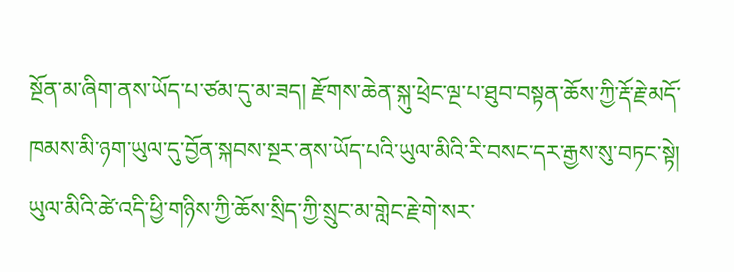སྔོན་མ་ཞིག་ནས་ཡོད་པ་ཙམ་དུ་མ་ཟད། རྫོགས་ཆེན་སྐུ་ཕྲེང་ལྔ་པ་ཐུབ་བསྟན་ཆོས་ཀྱི་རྡོ་རྗེ་མདོ་ཁམས་མི་ཉག་ཡུལ་དུ་བྱོན་སྐབས་སྔར་ནས་ཡོད་པའི་ཡུལ་མིའི་རི་བསང་དར་རྒྱས་སུ་བཏང་སྟེ། ཡུལ་མིའི་ཚེ་འདི་ཕྱི་གཉིས་ཀྱི་ཆོས་སྲིད་ཀྱི་སྲུང་མ་གླེང་རྗེ་གེ་སར་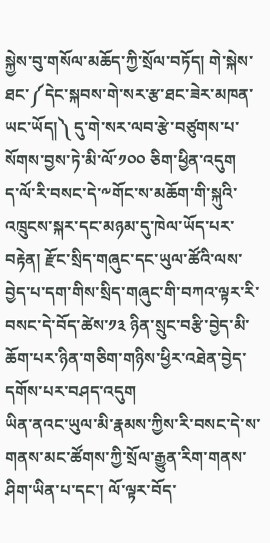སྐྱེས་བུ་གསོལ་མཆོད་ཀྱི་སྲོལ་བཏོད། གེ་སྐེས་ཐང་༼དེང་སྐབས་གེ་སར་རྩ་ཐང་ཟེར་མཁན་ཡང་ཡོད།༽ དུ་གེ་སར་ལབ་རྩེ་བཙུགས་པ་སོགས་བྱས་ཏེ་མི་ལོ་༡༠༠ ཅིག་ཕྱིན་འདུག
ད་ལོ་རི་བསང་དེ་༸གོང་ས་མཆོག་གི་སྐུའི་འཁྲུངས་སྐར་དང་མཉམ་དུ་ཁེལ་ཡོད་པར་བརྟེན། རྫོང་སྲིད་གཞུང་དང་ཡུལ་ཚོའི་ལས་བྱེད་པ་དག་གིས་སྲིད་གཞུང་གི་བཀའ་ལྟར་རི་བསང་དེ་བོད་ཚེས་༡༣ ཉིན་སྲུང་བརྩི་བྱེད་མི་ཆོག་པར་ཉིན་གཅིག་གཉིས་ཕྱིར་འཐེན་བྱེད་དགོས་པར་བཤད་འདུག
ཡིན་ནའང་ཡུལ་མི་རྣམས་ཀྱིས་རི་བསང་དེ་ས་གནས་མང་ཚོགས་ཀྱི་སྲོལ་རྒྱུན་རིག་གནས་ཤིག་ཡིན་པ་དང་། ལོ་ལྟར་བོད་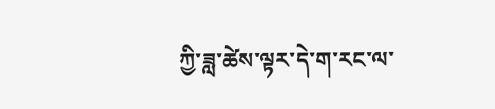ཀྱི་ཟླ་ཚེས་ལྟར་དེ་ག་རང་ལ་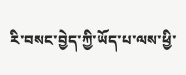རི་བསང་བྱེད་ཀྱི་ཡོད་པ་ལས་ཕྱི་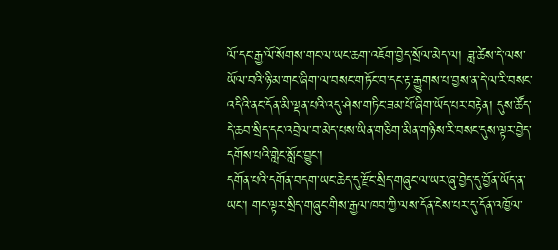ལོ་དང་རྒྱ་ལོ་སོགས་གང་ལ་ཡང་ཆག་འཇོག་བྱེད་སྲོལ་མེད་ལ། ཟླ་ཚེས་དེ་ལས་ཡོལ་བའི་ཉི་མ་གང་ཞིག་ལ་བསང་གཏོང་བ་དང་རྟ་རྒྱུགས་པ་བྱས་ན་དེ་ལ་རི་བསང་འདིའི་ནང་དོན་མི་ལྡན་པའི་འདུ་ཤེས་གཏིང་ཟམ་པོ་ཞིག་ཡོད་པར་བརྟེན། དུས་ཚོད་དེ་ཆབ་སྲིད་དང་འབྲེལ་བ་མེད་པས་ཡིན་གཅིག་མིན་གཉིས་རི་བསང་དུས་ལྟར་བྱེད་དགོས་པའི་གླེང་སློང་བྱུང་།
དགོན་པའི་དགོན་བདག་ཡང་ཆེད་དུ་རྫོང་སྲིད་གཞུང་ལ་ཡར་ཞུ་བྱེད་དུ་བྱོན་ཡོད་ན་ཡང་། གང་ལྟར་སྲིད་གཞུང་གིས་རྒྱལ་ཁབ་ཀྱི་ལས་དོན་ངེས་པར་དུ་དོན་འཁྱོལ་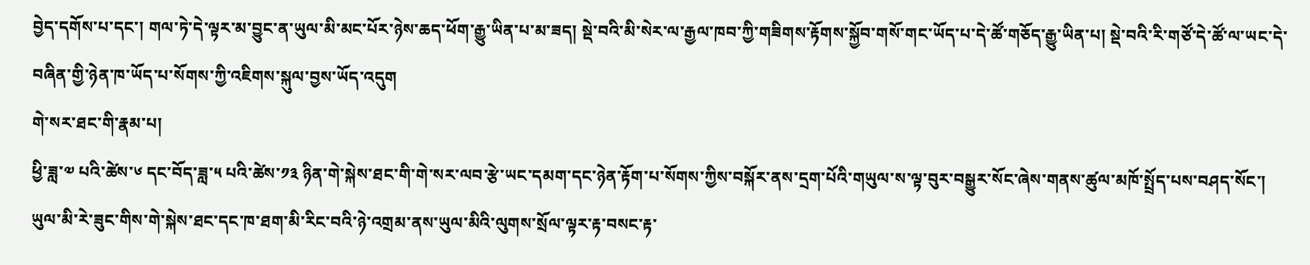བྱེད་དགོས་པ་དང་། གལ་ཏེ་དེ་ལྟར་མ་བྱུང་ན་ཡུལ་མི་མང་པོར་ཉེས་ཆད་ཕོག་རྒྱུ་ཡིན་པ་མ་ཟད། སྡེ་བའི་མི་སེར་ལ་རྒྱལ་ཁབ་ཀྱི་གཟིགས་རྟོགས་སྐྱོབ་གསོ་གང་ཡོད་པ་དེ་ཚོ་གཅོད་རྒྱུ་ཡིན་པ། སྡེ་བའི་རི་གཙོ་དེ་ཚོ་ལ་ཡང་དེ་བཞིན་གྱི་ཉེན་ཁ་ཡོད་པ་སོགས་ཀྱི་འཇིགས་སྐུལ་བྱས་ཡོད་འདུག
གེ་སར་ཐང་གི་རྣམ་པ།
ཕྱི་ཟླ་༧ པའི་ཚེས་༦ དང་བོད་ཟླ་༥ པའི་ཚེས་༡༣ ཉིན་གེ་སྐེས་ཐང་གི་གེ་སར་ལབ་རྩེ་ཡང་དམག་དང་ཉེན་རྟོག་པ་སོགས་ཀྱིས་བསྐོར་ནས་དྲག་པོའི་གཡུལ་ས་ལྟ་བུར་བསྒྱུར་སོང་ཞེས་གནས་ཚུལ་མཁོ་སྤྲོད་པས་བཤད་སོང་།
ཡུལ་མི་རེ་ཟུང་གིས་གེ་སྐེས་ཐང་དང་ཁ་ཐག་མི་རིང་བའི་ཉེ་འགྲམ་ནས་ཡུལ་མིའི་ལུགས་སྲོལ་ལྟར་རྟ་བསང་རྟ་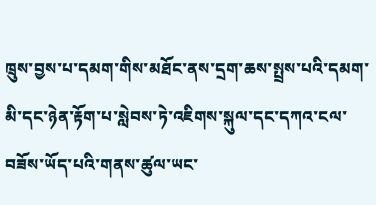ཁྲུས་བྱས་པ་དམག་གིས་མཐོང་ནས་དྲག་ཆས་སྤྲས་པའི་དམག་མི་དང་ཉེན་རྟོག་པ་སླེབས་ཏེ་འཇིགས་སྐུལ་དང་དཀའ་ངལ་བཟོས་ཡོད་པའི་གནས་ཚུལ་ཡང་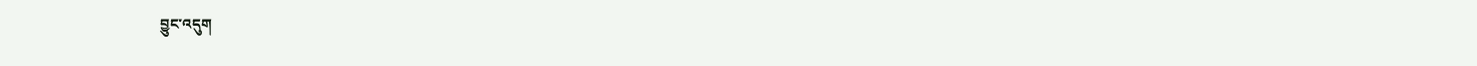བྱུང་འདུག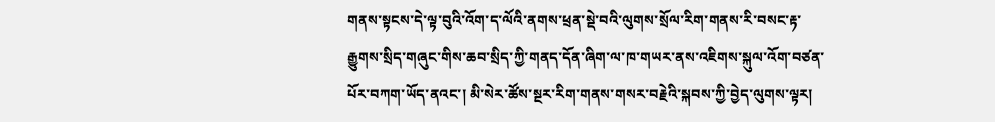གནས་སྟངས་དེ་ལྟ་བུའི་འོག་ད་ལོའི་ནགས་ཕྲན་སྡེ་བའི་ལུགས་སྲོལ་རིག་གནས་རི་བསང་རྟ་རྒྱུགས་སྲིད་གཞུང་གིས་ཆབ་སྲིད་ཀྱི་གནད་དོན་ཞིག་ལ་ཁ་གཡར་ནས་འཇིགས་སྐུལ་འོག་བཙན་པོར་བཀག་ཡོད་ནའང་། མི་སེར་ཚོས་སྔར་རིག་གནས་གསར་བརྗེའི་སྐབས་ཀྱི་བྱེད་ལུགས་ལྟར།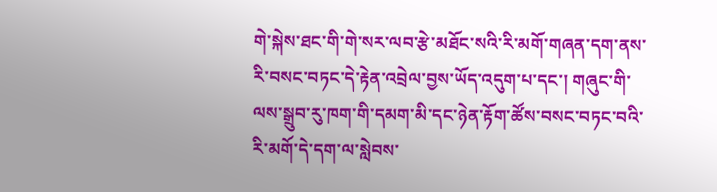གེ་སྐེས་ཐང་གི་གེ་སར་ལབ་རྩེ་མཐོང་སའི་རི་མགོ་གཞན་དག་ནས་རི་བསང་བཏང་དེ་རྟེན་འབྲེལ་བྱས་ཡོད་འདུག་པ་དང་། གཞུང་གི་ལས་སྒྲུབ་རུ་ཁག་གི་དམག་མི་དང་ཉེན་རྟོག་ཚོས་བསང་བཏང་བའི་རི་མགོ་དེ་དག་ལ་སླེབས་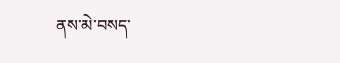ནས་མེ་བསད་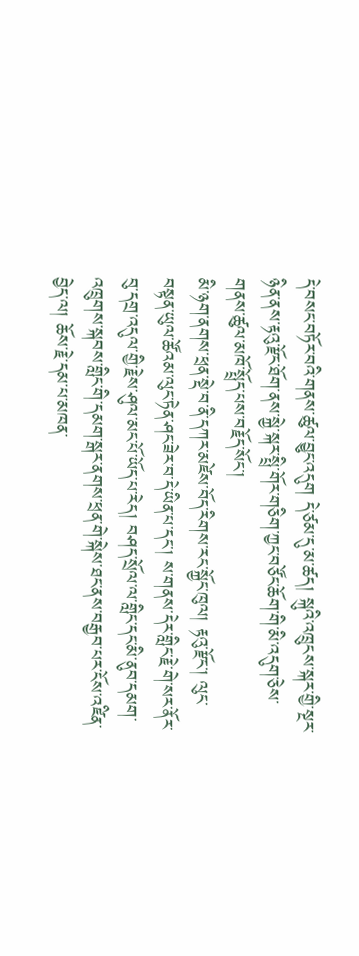དེ་བསང་བཏོར་བའི་གནས་ཚུལ་བྱུང་འདུག དེ་ཙམ་དུ་མ་ཚད། སྐུའི་འཁྲུངས་སྐར་གྱི་སྔར་ཉིན་ནས་རྟའུ་རྫོང་ཐོག་ནས་སྐྱེ་སྐར་སྤྲི་གོར་གཅིག་ཀྱང་བཙོང་ཆོག་གི་མི་འདུག་ཅེས་གནས་ཚུལ་མཁོ་སྤྲོད་པས་བརྗོད་སོང་།
མི་ཉག་ནགས་ཕྲན་སྡེ་བ་ནི་དཀར་མཛེས་བོད་རིགས་རང་སྐྱོང་ཁུལ། རྟའུ་རྫོང་། ལུང་བསྟན་ཡུལ་ཚོའམ་ལུང་ཏེན་ཤང་ཟེར་བ་དེ་ཡིན་པ་དང་། ས་གནས་དེར་གླིང་རྗེ་གེ་སར་ནོར་བུ་དགྲ་འདུལ་གྱི་རྗེས་ཤུལ་མང་པོ་ཡོད་པ་རེད། བཤད་སྲོལ་ལ་གླིང་དང་མི་ནུབ་དམག་འཁྲུགས་སྐབས་གླིང་གི་དམག་སྒར་ནགས་ཕྲན་གེ་སྐེས་ཐང་ནས་བརྒྱབ་པར་ངོས་འཛིན་བྱེད་ལ། ཆོས་རྗེ་དམ་པ་མཁན་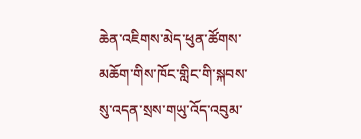ཆེན་འཇིགས་མེད་ཕུན་ཚོགས་མཆོག་གིས་ཁོང་གླིང་གི་སྐབས་སུ་འདན་སྲས་གཡུ་འོད་འབུམ་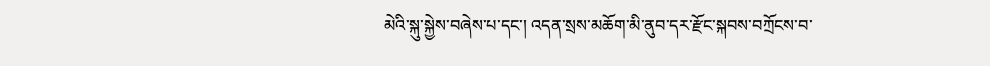མེའི་སྐུ་སྐྱེས་བཞེས་པ་དང་། འདན་སྲས་མཆོག་མི་ནུབ་དར་རྫོང་སྐབས་བཀྲོངས་བ་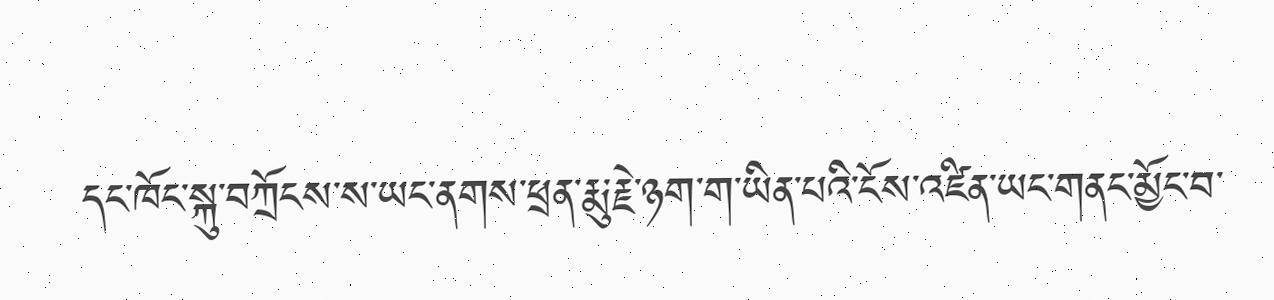དང་ཁོང་སྐུ་བཀྲོངས་ས་ཡང་ནགས་ཕྲན་རྨུ་རྗེ་ཉག་ག་ཡིན་པའི་ངོས་འཛིན་ཡང་གནང་མྱོང་བ་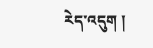རེད་འདུག །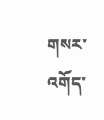གསར་འགོད་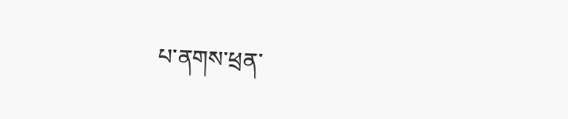པ་ནགས་ཕྲན་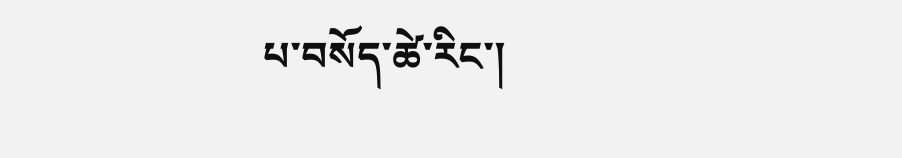པ་བསོད་ཚེ་རིང་།